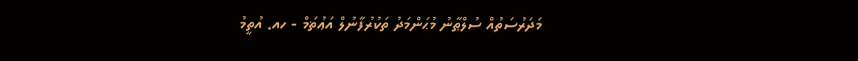މަދަރުސަތުއް ސުލްޠާނު މުޙަންމަދު ތަކުރުފާނުލް އަޢުޡަމް - ހއ. އުތީމު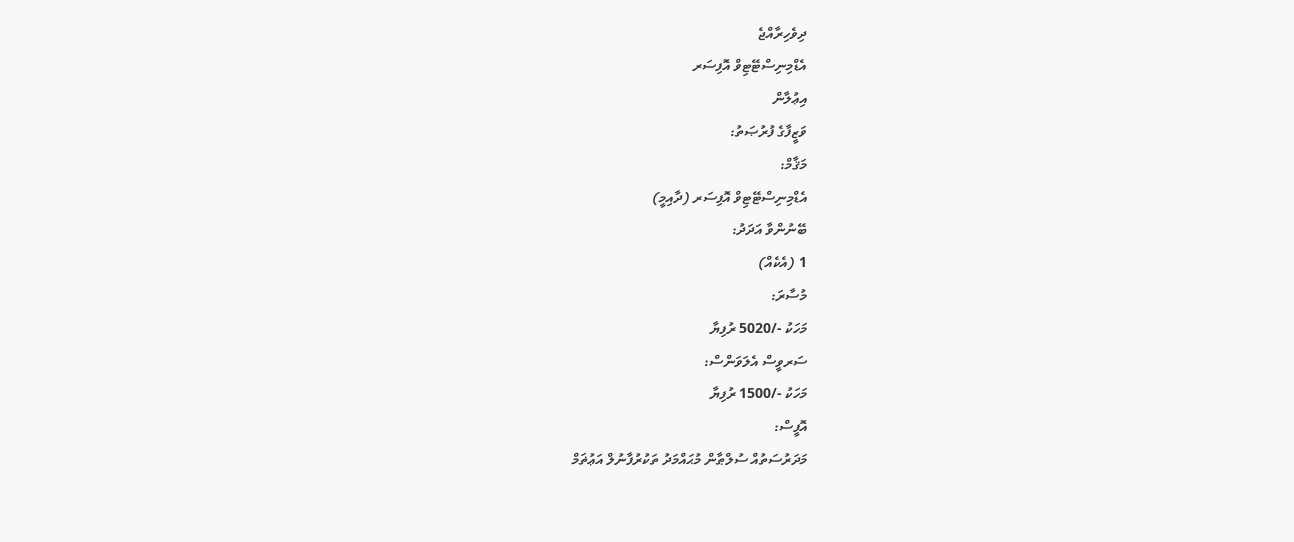ދިވެހިރާއްޖެ
އެޑްމިނިސްޓޭޓިވް އޮފިސަރ
އިޢުލާން
ވަޒީފާގެ ފުރުޞަތު:
މަޤާމް:
އެޑްމިނިސްޓޭޓިވް އޮފިސަރ (ދާއިމީ)
ބޭނުންވާ އަދަދު:
1 (އެކެއް)
މުސާރަ:
މަހަކު -/5020 ރުފިޔާ
ސަރވީސް އެލަވަންސް:
މަހަކު -/1500 ރުފިޔާ
އޮފީސް:
މަދަރުސަތުއް ސުލްޠާން މުޙައްމަދު ތަކުރުފާނުލް އަޢުޡަމް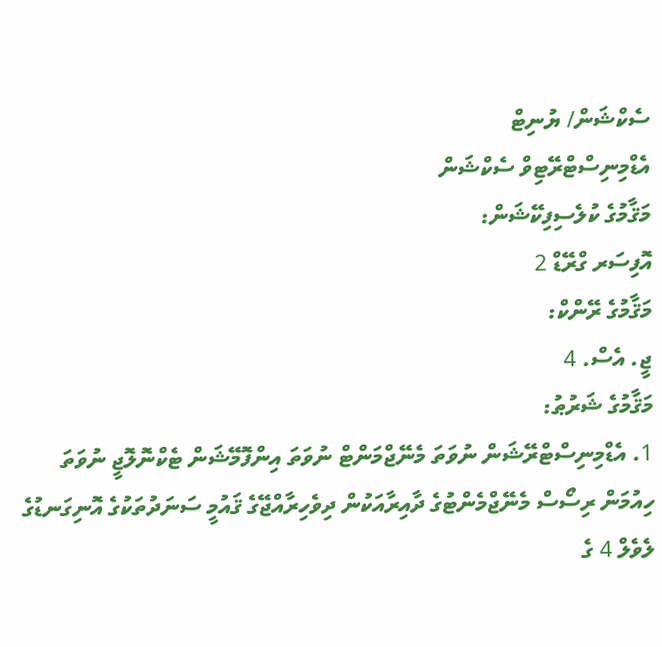ސެކްޝަން/ ޔުނިޓް
އެޑްމިނިސްޓްރޭޓިވް ސެކްޝަން
މަޤާމުގެ ކުލެސިފިކޭޝަން:
އޮފިސަރ ގްރޭޑް 2
މަޤާމުގެ ރޭންކް:
ޖީ. އެސް. 4
މަޤާމުގެ ޝަރުޠު:
1. އެޑްމިނިސްޓްރޭޝަން ނުވަތަ މެނޭޖްމަންޓް ނުވަތަ އިންފޮމޭޝަން ޓެކްނޮލޮޖީ ނުވަތަ ހިއުމަން ރިސޯސް މެނޭޖްމެންޓުގެ ދާއިރާއަކުން ދިވެހިރާއްޖޭގެ ޤައުމީ ސަނަދުތަކުގެ އޮނިގަނޑުގެ ލެވެލް 4 ގެ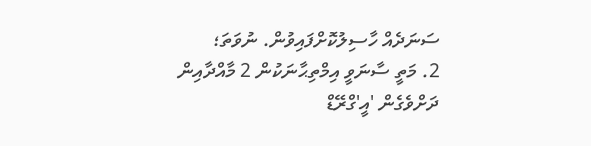ސަނަދެއް ހާސިލުކޮށްފައިވުން. ނުވަތަ؛
2. މަތީ ސާނަވީ އިމްތިޙާނަކުން 2 މާއްދާއިން ދަށްވެގެން 'އީ'ގްރޭޑް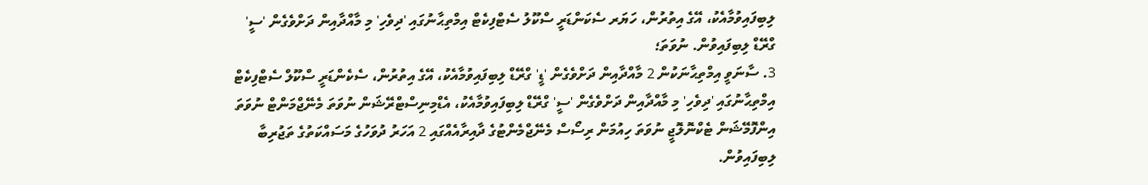ލިބިފައިވުމާއެކު، އޭގެ އިތުރުން، ހަޔަރ ސެކަންޑަރީ ސްކޫލު ސެޓްފިކެޓް އިމްތިޙާނުގައި 'ދިވެހި' މި މާއްދާއިން ދަށްވެގެން 'ސީ' ގްރޭޑް ލިބިފައިވުން. ނުވަތަ؛
3. ސާނަވީ އިމްތިޙާނަކުން 2 މާއްދާއިން ދަށްވެގެން 'ޑީ' ގްރޭޑް ލިބިފައިވުމާއެކު، އޭގެ އިތުރުން، ސެކެންޑަރީ ސްކޫލް ސެޓްފިކެޓް އިމްތިޙާނުގައި 'ދިވެހި' މި މާއްދާއިން ދަށްވެގެން 'ސީ' ގްރޭޑް ލިބިފައިވުމާއެކު، އެޑްމިނިސްޓްރޭޝަން ނުވަތަ މެނޭޖްމަންޓް ނުވަތަ އިންފޮމޭޝަން ޓެކްނޮލޮޖީ ނުވަތަ ހިއުމަން ރިސޯސް މެނޭޖްމެންޓުގެ ދާއިރާއެއްގައި 2 އަހަރު ދުވަހުގެ މަސައްކަތުގެ ތަޖުރިބާ ލިބިފައިވުން.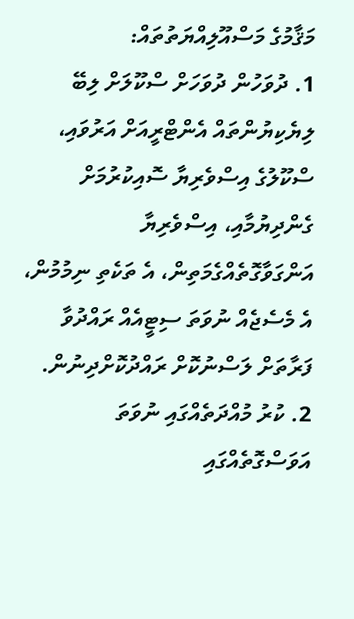މަޤާމުގެ މަސްއޫލިއްޔަތުތައް:
1. ދުވަހުން ދުވަހަށް ސްކޫލަށް ލިބޭ ލިޔެކިޔުންތައް އެންޓްރީއަށް އަރުވައި، ސްކޫލުގެ އިސްވެރިޔާ ސޮއިކުރުމަށް ގެންދިޔުމާއި، އިސްވެރިޔާ އަންގަވާގޮތެއްގެމަތިން، އެ ތަކެތި ނިމުމުން، އެ މެސެޖެއް ނުވަތަ ސިޓީއެއް ރައްދުވާ ފަރާތަށް ލަސްނުކޮށް ރައްދުކޮށްދިނުން.
2. ކުރު މުއްދަތެއްގައި ނުވަތަ އަވަސްގޮތެއްގައި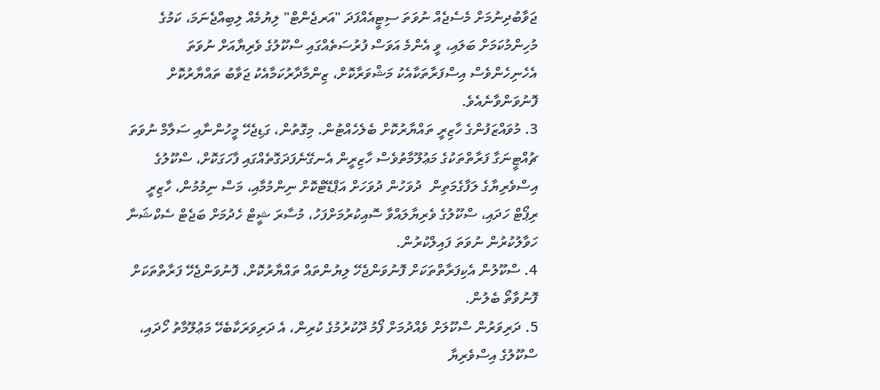ޖަވާބުދިނުމަށް މެސެޖެއް ނުވަތަ ސިޓީއެއްފަދަ "އަރޖެންޓް" ލިޔުމެއް ލިބިއްޖެނަމަ، ކަމުގެ މުހިންމުކަމަށް ބަލައި، ވީ އެންމެ އަވަސް ފުރުސަތެއްގައި ސްކޫލުގެ ވެރިޔާއަށް ނުވަތަ އެހެނިހެންވެސް އިސްފަރާތަކާއެކު މަޝްވަރާކޮށް، ޒިންމާދާރުކަމާއެކު ޖަވާބު ތައްޔާރުކޮށް ފޮނުވަންވާނެއެވެ.
3. މުވައްޒަފުންގެ ހާޒިރީ ތައްޔާރުކޮށް ބެލެހެއްޓުން. މިގޮތުން، ގަޑިޖެހޭ މީހުންނާއި ސަލާމް ނުވަތަ ޗުއްޓީނަގާ ފަރާތްތަކުގެ މަޢުލޫމާތުވެސް ހާޒިރީން އެނގޭނެފަދަގޮތެއްގައި ފާހަގަކޮށް، ސްކޫލުގެ އިސްވެރިޔާގެ ލަފާގެމަތިން  ދުވަހުން ދުވަހަށް އަޕްޑޭޓްކޮށް ނިންމުމާއި، މަސް ނިމުމުން، ހާޒިރީ ރިޕޯޓް ހަދައި، ސްކޫލުގެ ވެރިޔާލައްވާ ސޮއިކުރުމަށްފަހު، މުސާރަ ޝީޓް ހެދުމަށް ބަޖެޓް ސެކްޝަނާ ހަވާލުކުރުން ނުވަތަ ފައިލްކުރުން.
4. ސްކޫލުން އެކިފަރާތްތަކަށް ފޮނުވަންޖެހޭ ލިޔުންތައް ތައްޔާރުކޮށް، ފޮނުވަންޖެހޭ ފަރާތްތަކަށް ފޮނުވާތޯ ބެލުން.
5. ދަރިވަރުން ސްކޫލަށް ވެއްދުމަށް ފޯމު ދޫކުރުމުގެ ކުރިން، އެ ދަރިވަރަކާބެހޭ މަޢުލޫމާތު ހޯދައި، ސްކޫލުގެ އިސްވެރިޔާ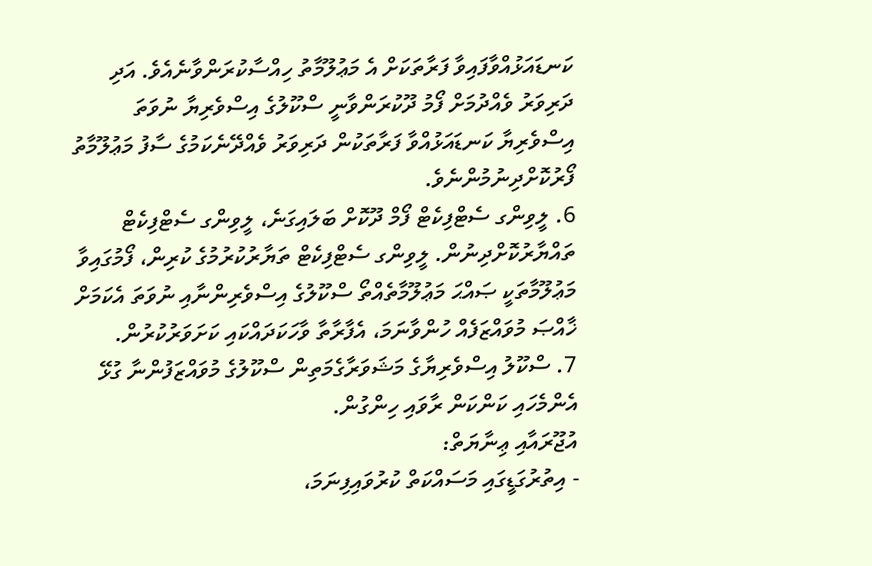ކަނޑައަޅުއްވާފައިވާ ފަރާތަކަށް އެ މަޢުލޫމާތު ހިއްސާކުރަންވާނެއެވެ. އަދި ދަރިވަރު ވެއްދުމަށް ފޯމު ދޫކުރަންވާނީ ސްކޫލުގެ އިސްވެރިޔާ ނުވަތަ އިސްވެރިޔާ ކަނޑައަޅުއްވާ ފަރާތަކުން ދަރިވަރު ވެއްދޭނެކަމުގެ ސާފު މަޢުލޫމާތު ފޯރުކޮށްދިނުމުންނެވެ.
6. ލީވިންގ ސެޓްފިކެޓް ފޯމް ދޫކޮށް ބަލައިގަނެ، ލީވިންގ ސެޓްފިކެޓް ތައްޔާރުކޮށްދިނުން. ލީވިންގ ސެޓްފިކެޓް ތަޔާރުކުރުމުގެ ކުރިން، ފޯމުގައިވާ މަޢުލޫމާތަކީ ޞައްޙަ މަޢުލޫމާތެއްތޯ ސްކޫލުގެ އިސްވެރިންނާއި ނުވަތަ އެކަމަށް ޚާއްޞަ މުވައްޒަފެއް ހުންވާނަމަ، އެފާރާތާ ވާހަކަދައްކައި ކަށަވަރުކުރުން.
7. ސްކޫލު އިސްވެރިޔާގެ މަޝަވަރާގެމަތިން ސްކޫލުގެ މުވައްޒަފުންނާ ގުޅޭ އެންމެހައި ކަންކަން ރާވައި ހިންގުން.
އުޖޫރައާއި ޢިނާޔަތް:
- އިތުރުގަޑީގައި މަސައްކަތް ކުރުވައިފިނަމަ،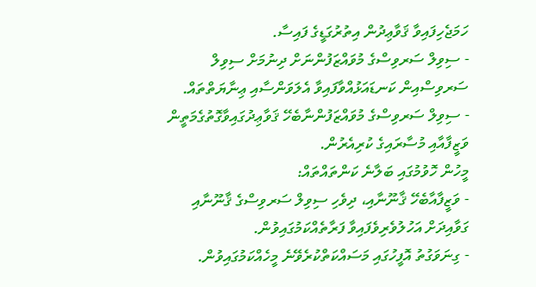ހަމަޖެހިފައިވާ ޤަވާޢިދުން އިތުރުގަޑީގެ ފައިސާ.
- ސިވިލް ސަރވިސްގެ މުވައްޒަފުންނަށް ދިނުމަށް ސިވިލް ސަރވިސްއިން ކަނޑައަޅުއްވާފައިވާ އެލަވަންސާއި ޢިނާޔަތްތައް.
- ސިވިލް ސަރވިސްގެ މުވައްޒަފުންނާބެހޭ ޤަވާޢިދުގައިވާގޮތުގެމަތީން ވަޒީފާއާއި މުސާރައިގެ ކުރިއެރުން.
މީހުން ހޮވުމުގައި ބަލާނެ ކަންތައްތައް:
- ވަޒީފާއާބެހޭ ޤާނޫނާއި، ދިވެހި ސިވިލް ސަރވިސްގެ ޤާނޫނާއި ގަވާއިދަށް އަހުލުވެރިވެފައިވާ ފަރާތެއްކަމުގައިވުން.
- ގިނަވަގުތު އޮފީހުގައި މަސައްކަތްކުރެވޭނެ މީހެއްކަމުގައިވުން.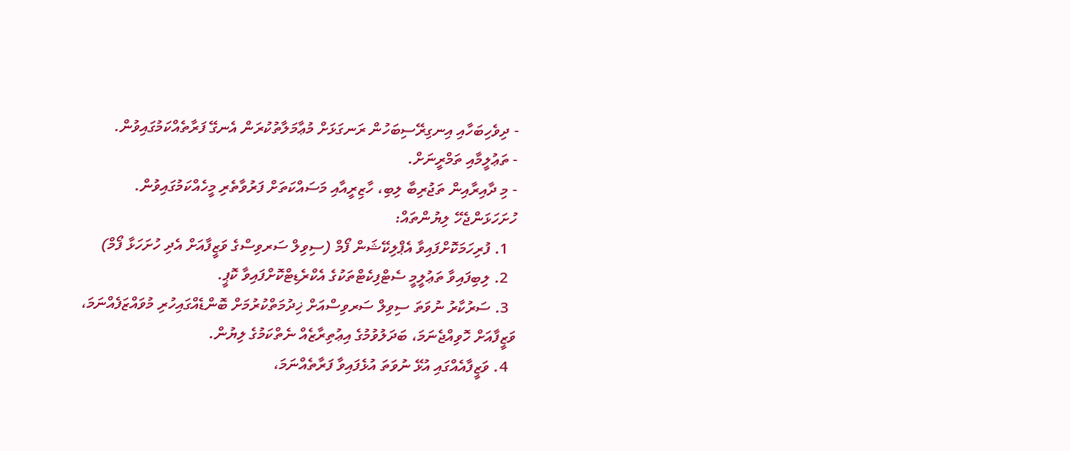- ދިވެހިބަހާއި އިނގިރޭސިބަހުން ރަނގަޅަށް މުޢާމަލާތުކުރަން އެނގޭ ފަރާތެއްކަމުގައިވުން.
- ތަޢުލީމާއި ތަމްރީނަށް.
- މި ދާއިރާއިން ތަޖުރިބާ ލިބި، ހާޒިރީއާއި މަސައްކަތަށް ފަރުވާތެރި މީހެއްކަމުގައިވުން.
ހުށަހަޅަންޖެހޭ ލިޔުންތައް:
  1. ފުރިހަމަކޮށްފައިވާ އެޕްލިކޭޝަން ފޯމް (ސިވިލް ސަރވިސްގެ ވަޒީފާއަށް އެދި ހުށަހަޅާ ފޯމް)
  2. ލިބިފައިވާ ތަޢުލީމީ ސެޓްފިކެޓްތަކުގެ އެކްރެޑިޓްކޮށްފައިވާ ކޮޕީ.
  3. ސަރުކާރު ނުވަތަ ސިވިލް ސަރވިސްއަށް ޚިދުމަތްކުރުމަށް ބޮންޑެއްގައިހުރި މުވައްޒަފެއްނަމަ، ވަޒީފާއަށް ހޮވިއްޖެނަމަ، ބަދަލުވުމުގެ އިޢުތިރާޒެއް ނެތްކަމުގެ ލިޔުން.
  4. ވަޒީފާއެއްގައި އުޅޭ ނުވަތަ އުޅެފައިވާ ފަރާތެއްނަމަ،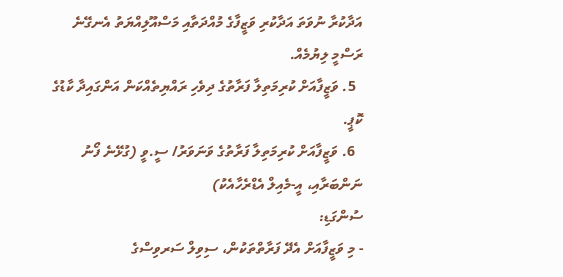އަދާކުރާ ނުވަތަ އަދާކުރި ވަޒީފާގެ މުއްދަތާއި މަސްއޫލިއްޔަތު އެނގޭނެ ރަސްމީ ލިޔުމެއް.
  5. ވަޒީފާއަށް ކުރިމަތިލާ ފަރާތުގެ ދިވެހި ރައްޔިތެއްކަން އަންގައިދާ ކާޑުގެ ކޮޕީ.
  6. ވަޒީފާއަށް ކުރިމަތިލާ ފަރާތުގެ ވަނަވަރު/ ސީ.ވީ (ގުޅޭނެ ފޯނު ނަންބަރާއި، އީ-މެއިލް އެޑްރެހާއެކު)
ސުންގަޑި:
- މި ވަޒީފާއަށް އެދޭ ފަރާތްތަކުން، ސިވިލް ސަރވިސްގެ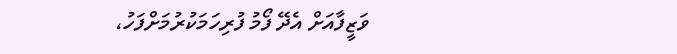ވަޒީފާއަށް އެދޭ ފޯމު ފުރިހަމަކުރުމަށްފަހު،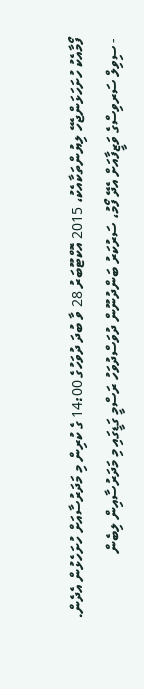ފޯމާއެކު ހުށަހަޅަންޖެހޭ ލިޔުންތަކާއެކު، 2015 އޮކްޓޫބަރު 28 ވާ ބުދަ ދުވަހުގެ 14:00 ގެ ކުރިން މި މަދަރުސާއަށް ހުށަހެޅުން އެދެން.
- ސިވިލް ސަރވިސްގެ ވަޒީފާއަށް އެދޭ ފޯމު، ސަރުކަރު ބަންދުނޫން ދުވަސްދުވަހު ރަސްމީ ގަޑީގައި މި މަދަރުސާއިން ލިބެން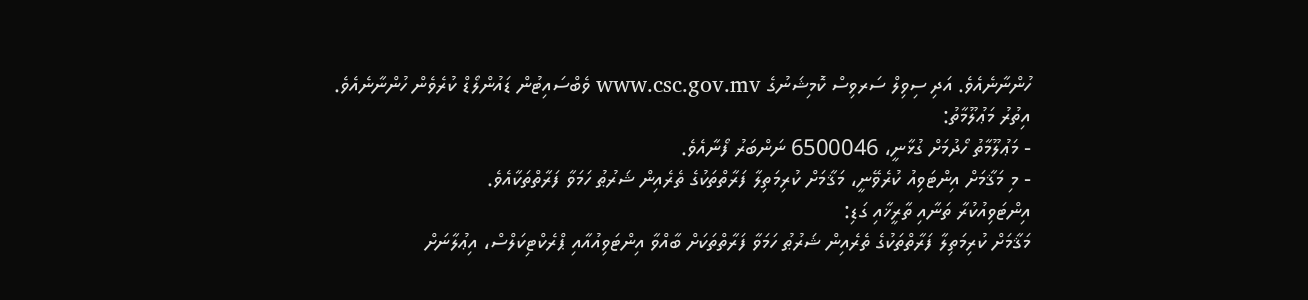ހުންނާނެއެވެ. އަދި ސިވިލް ސަރވިސް ކޮމިޝަނުގެ www.csc.gov.mv ވެބްސައިޓުން ޑައުންލޯޑް ކުރެވެން ހުންނާނެއެވެ.
އިތުރު މަޢުލޫމާތު:
- މަޢުލޫމާތު ހޯދުމަށް ގުޅާނީ، 6500046 ނަންބަރު ފޯނާއެވެ.
- މި މަޤާމަށް އިންޓަވިއު ކުރެވޭނީ، މަޤާމަށް ކުރިމަތިލާ ފަރާތްތަކުގެ ތެރެއިން ޝަރުޠު ހަމަވާ ފަރާތްތަކާއެވެ.
އިންޓަވިއުކުރާ ތަނާއި ތާރީޚާއި ގަޑި:
މަޤާމަށް ކުރިމަތިލާ ފަރާތްތަކުގެ ތެރެއިން ޝަރުޠު ހަމަވާ ފަރާތްތަކަށް ބާއްވާ އިންޓަވިއުއާއި ޕްރެކްޓިކަލްސް، އިޢުލާނަށް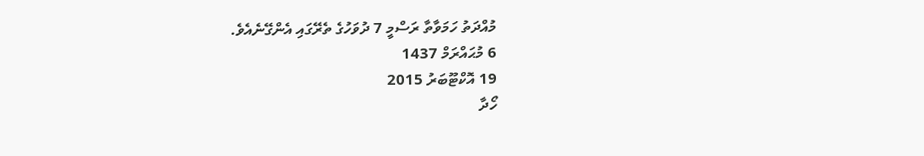މުއްދަތު ހަމަވާތާ ރަސްމީ 7 ދުވަހުގެ ތެރޭގައި އެންގޭނެއެވެ.
6 މުޙައްރަމް 1437
19 އޮކްޓޫބަރު 2015
ހޯދާ